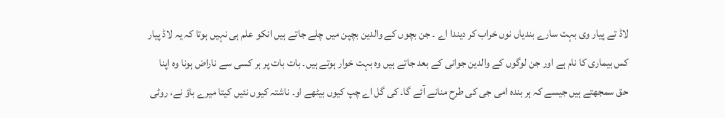لاڈ تے پیار وی بہت سارے بندیاں نوں خراب کر دیندا اے ۔ جن بچوں کے والدین بچپن میں چلے جاتے ہیں انکو علم ہی نہیں ہوتا کہ یہ لاڈ پیار کس بیماری کا نام ہے اور جن لوگوں کے والدین جوانی کے بعد جاتے ہیں وہ بہت خوار ہوتے ہیں۔ بات بات پر ہر کسی سے ناراض ہونا وہ اپنا حق سمجھتے ہیں جیسے کہ ہر بندہ امی جی کی طرح منانے آئے گا۔ کی گل اے چپ کیوں بیٹھے او۔ ناشتہ کیوں نئیں کیتا میرے باؤ نے، روٹی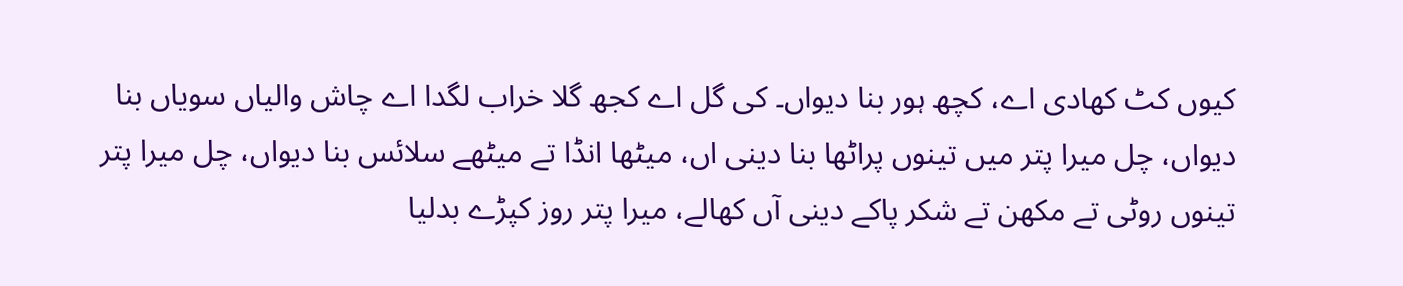کیوں کٹ کھادی اے، کچھ ہور بنا دیواں۔ کی گل اے کجھ گلا خراب لگدا اے چاش والیاں سویاں بنا دیواں، چل میرا پتر میں تینوں پراٹھا بنا دینی اں، میٹھا انڈا تے میٹھے سلائس بنا دیواں، چل میرا پتر تینوں روٹی تے مکھن تے شکر پاکے دینی آں کھالے، میرا پتر روز کپڑے بدلیا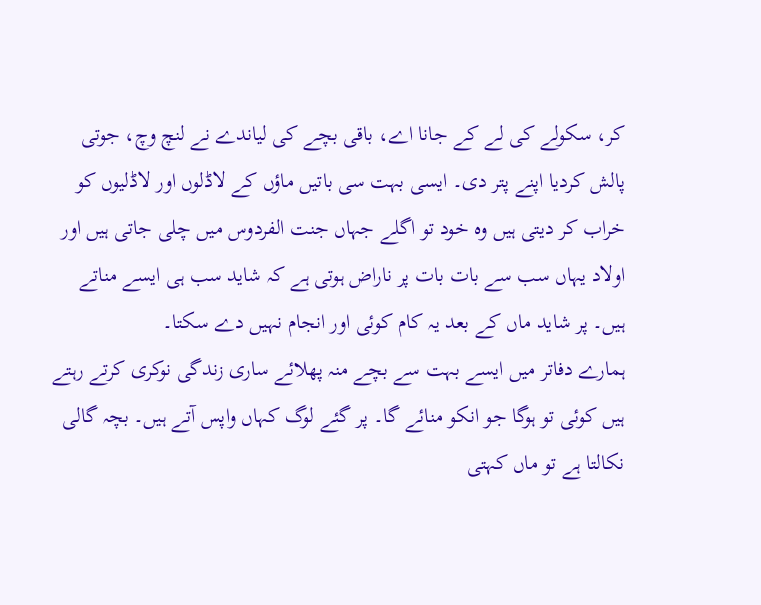کر، سکولے کی لے کے جانا اے، باقی بچے کی لیاندے نے لنچ وچ، جوتی پالش کردیا اپنے پتر دی۔ ایسی بہت سی باتیں ماؤں کے لاڈلوں اور لاڈلیوں کو خراب کر دیتی ہیں وہ خود تو اگلے جہاں جنت الفردوس میں چلی جاتی ہیں اور اولاد یہاں سب سے بات بات پر ناراض ہوتی ہے کہ شاید سب ہی ایسے مناتے ہیں۔ پر شاید ماں کے بعد یہ کام کوئی اور انجام نہیں دے سکتا۔
ہمارے دفاتر میں ایسے بہت سے بچے منہ پھلائے ساری زندگی نوکری کرتے رہتے ہیں کوئی تو ہوگا جو انکو منائے گا۔ پر گئے لوگ کہاں واپس آتے ہیں۔ بچہ گالی نکالتا ہے تو ماں کہتی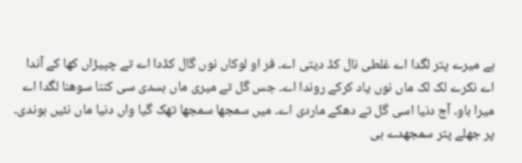ہے میرے پتر لگدا اے غلطی نال کڈ دیتی اے۔ فر او لوکاں نوں گال کڈدا اے تے چپیڑاں کھا کے آندا اے نکرے لک لک ماں نوں یاد کرکے روندا اے۔ جس گل تے میری ماں ہسدی سی کننا سوھنا لگدا اے میرا باو۔ آج دنیا اسی گل تے دھکے ماردی اے۔ میں سمجھا سمجھا تھک گیا واں دنیا ماں نئیں ہوندی۔ پر جھلے پتر سمجھدے ہی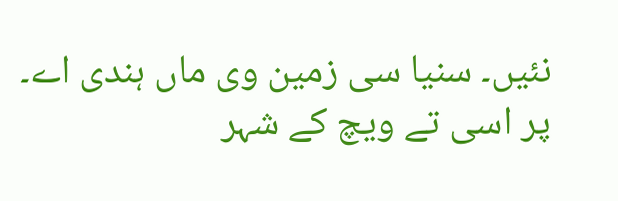نئیں۔ سنیا سی زمین وی ماں ہندی اے۔ پر اسی تے ویچ کے شہر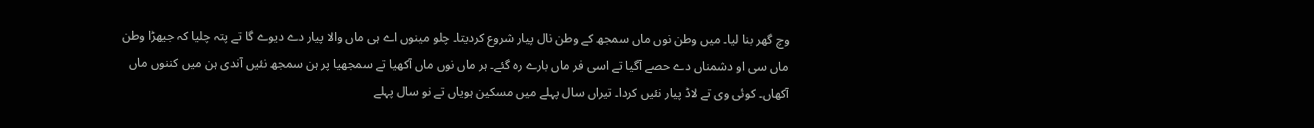وچ گھر بنا لیا۔ میں وطن نوں ماں سمجھ کے وطن نال پیار شروع کردیتا۔ چلو مینوں اے ہی ماں والا پیار دے دیوے گا تے پتہ چلیا کہ جیھڑا وطن ماں سی او دشمناں دے حصے آگیا تے اسی فر ماں بارے رہ گئے۔ ہر ماں نوں ماں آکھیا تے سمجھیا پر ہن سمجھ نئیں آندی ہن میں کننوں ماں آکھاں۔ کوئی وی تے لاڈ پیار نئیں کردا۔ تیراں سال پہلے میں مسکین ہویاں تے نو سال پہلے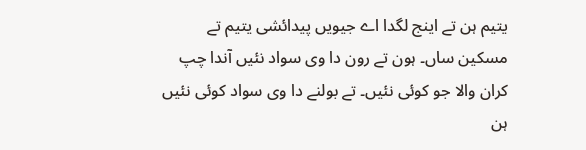یتیم ہن تے اینج لگدا اے جیویں پیدائشی یتیم تے مسکین ساں۔ ہون تے رون دا وی سواد نئیں آندا چپ کران والا جو کوئی نئیں۔ تے بولنے دا وی سواد کوئی نئیں ہن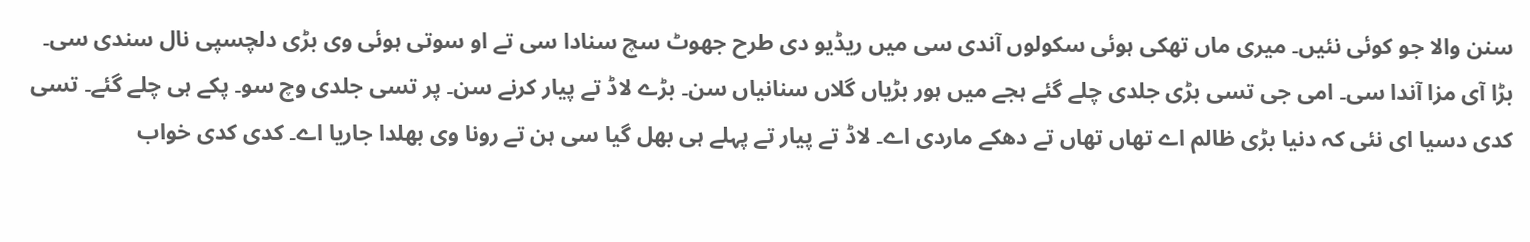سنن والا جو کوئی نئیں۔ میری ماں تھکی ہوئی سکولوں آندی سی میں ریڈیو دی طرح جھوٹ سچ سنادا سی تے او سوتی ہوئی وی بڑی دلچسپی نال سندی سی۔ بڑا آی مزا آندا سی۔ امی جی تسی بڑی جلدی چلے گئے ہجے میں ہور بڑیاں گلاں سنانیاں سن۔ بڑے لاڈ تے پیار کرنے سن۔ پر تسی جلدی وچ سو۔ پکے ہی چلے گئے۔ تسی کدی دسیا ای نئی کہ دنیا بڑی ظالم اے تھاں تھاں تے دھکے ماردی اے۔ لاڈ تے پیار تے پہلے ہی بھل گیا سی ہن تے رونا وی بھلدا جاریا اے۔ کدی کدی خواب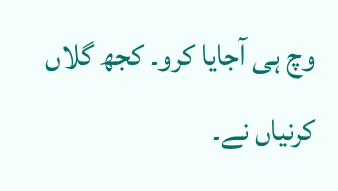وچ ہی آجایا کرو۔ کجھ گلاں کرنیاں نے۔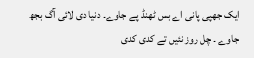ایک جھپی پانی اے بس ٹھنڈ پے جاوے۔ دنیا دی لائی آگ بجھ جاوے ۔ چل روز نئیں تے کدی کدی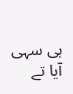ہی سہی آیا تے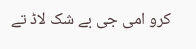کرو امی جی بے شک لاڈ تے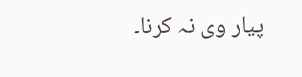پیار وی نہ کرنا۔